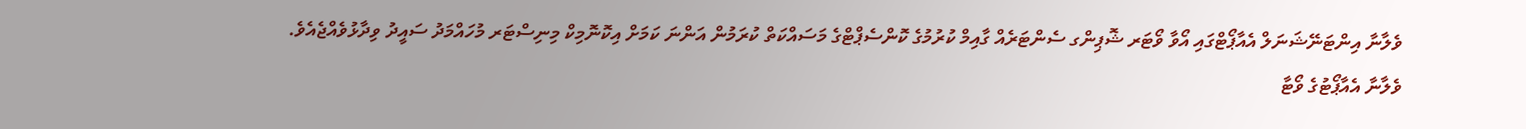ވެލާނާ އިންޓަނޭޝަނަލް އެއާޕޯޓްގައި އޯވާ ވޯޓަރ ޝޮޕިންގ ސެންޓަރެއް ގާއިމް ކުރުމުގެ ކޮންސެޕްޓްގެ މަސައްކަތް ކުރަމުން އަންނަ ކަމަށް އިކޮނޮމިކް މިނިސްޓަރ މުހައްމަދު ސައީދު ވިދާޅުވެއްޖެއެވެ.
ވެލާނާ އެއާޕޯޓުގެ ވޯޓާ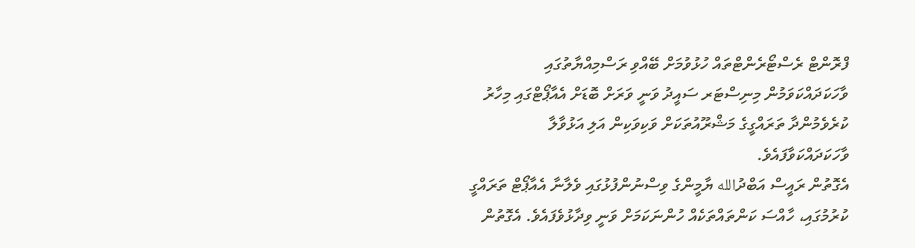ފްރޮންޓް ރެސްޓޯރެންޓްތައް ހުޅުވުމަށް ބޭއްވި ރަސްމިއްޔާތުގައި ވާހަކަދައްކަވަމުން މިނިސްޓަރ ސައީދު ވަނީ ވަރަށް ބޮޑަށް އެއާޕޯޓްގައި މިހާރު ކުރެވެމުންދާ ތަރައްގީގެ މަޝްރޫއުތަކަށް ވަކިވަކިން އަލި އަޅުވާލާ ވާހަކަދައްކަވާފައެވެ.
އެގޮތުން ރައީސް އަބްދުالله ޔާމީންގެ ވިސްނުންފުޅުގައި ވެލާނާ އެއާޕޯޓް ތަރައްގީ ކުރުމުގައި، ހާއްސަ ކަންތައްތަކެއް ހުންނަކަމަށް ވަނީ ވިދާޅުވެފައެވެ. އެގޮތުން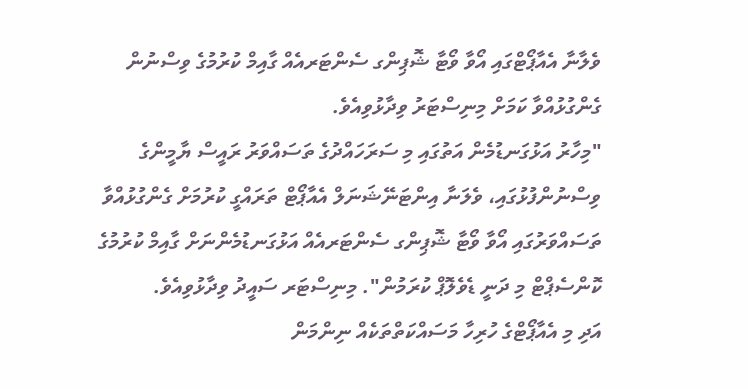ވެލާނާ އެއާޕޯޓްގައި އޯވާ ވޯޓާ ޝޮޕިންގ ސެންޓަރއެއް ގާއިމް ކުރުމުގެ ވިސްނުން ގެންގުޅުއްވާ ކަމަށް މިނިސްޓަރު ވިދާޅުވިއެވެ.
"މިހާރު އަޅުގަނޑުމެން އަތުގައި މި ސަރަހައްދުގެ ތަސައްވަރު ރައީސް ޔާމީންގެ ވިސްނުންފުޅުގައި، ވެލަނާ އިންޓަނޭޝަނަލް އެއާޕޯޓް ތަރައްގީ ކުރުމަށް ގެންގުޅުއްވާ ތަސައްވަރުގައި އޯވާ ވޯޓާ ޝޮޕިންގ ސެންޓަރއެއް އަޅުގަނޑުމެންނަށް ގާއިމް ކުރުމުގެ ކޮންސެޕްޓް މި ދަނީ ޑެވެލޮޕް ކުރަމުން". މިނިސްޓަރ ސައީދު ވިދާޅުވިއެވެ.
އަދި މި އެއާޕޯޓްގެ ހުރިހާ މަސައްކަތްތަކެއް ނިންމަން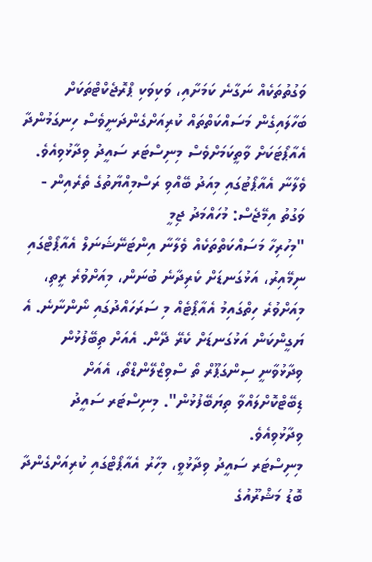ވަގުތުތަކެއް ނަގާނެ ކަމަށާއި، ވަކިވަކި ޕްރޮޖެކްޓްތަކަށް ބަހާލައިގެން މަސައްކަތްތައް ކުރިއަށްގެންދަނީވެސް ހިނގަމުންދާ އެއާޕޯޓަކަށް ވާތީކަމަށްވެސް މިނިސްޓަރ ސައީދު ވިދާޅުވިއެވެ.
ވެލާނާ އެއާޕޯޓުގައި މިއަދު ބޭއްވި ރަސްމިއްޔާތުގެ ތެރެއިން - ވަގުތު އިމޭޖެސް: މުހައްމަދު ޖިމީ
"މިހުރިހާ މަސައްކަތްތަކެއް ވެލާނާ އިންޓަނޭޝަނަލް އެއާޕޯޓްގައި ނިމޭއިރު، އަޅުގަނޑަށް ކެރިދާނެ ބުނަން، މިއަށްވުރެ ރީތި، މިއަށްވުރެ ހިތްގައިމު އެއާޕޯޓެއް މި ސަރަހައްދުގައި ނޯންނާނެ. އެ ޔަގީންކަން އަޅުގަނޑަށް ކެރޭ ދޭން. އެއަށް ތިބޭފުޅުން ވިދާޅުވާނީ ސިންގަޕޫރް ތޯ ސްވިޒްލޭންޑްތޯ، އެއަށް ޑިބޭޓްކޮށްލައްވާ ތިޔަބޭފުޅުން". މިނިސްޓަރ ސައީދު ވިދާޅުވިއެވެ.
މިނިސްޓަރ ސައީދު ވިދާޅުވީ، މިހާރު އެއާޕޯޓްގައި ކުރިއަށްގެންދާ ބޮޑު މަޝްރޫއުގެ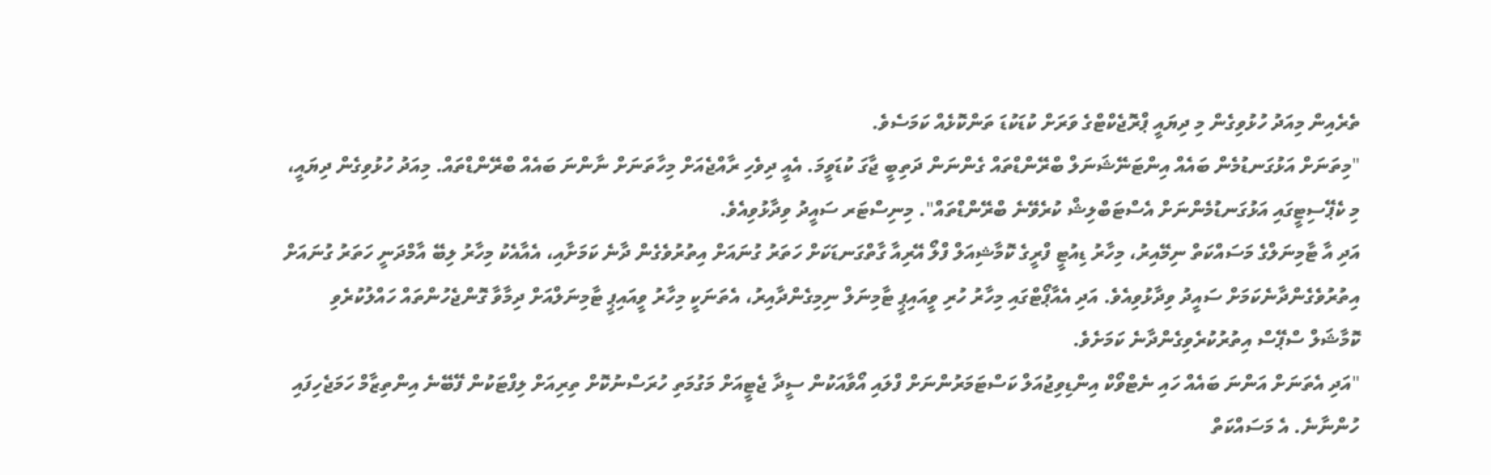ތެރެއިން މިއަދު ހުޅުވިގެން މި ދިޔައީ ޕްރޮޖެކްޓްގެ ވަރަށް ކުޑަކުޑަ ތަންކޮޅެއް ކަމަސެވެ.
"މިތަނަށް އަޅުގަނޑުމެން ބައެއް އިންޓަނޭޝަނަލް ބްރޭންޑްތައް ގެންނަން ދަތިބީ ޖާގަ ކުޑަވީމަ. އެއީ ދިވެހި ރާއްޖެއަށް މިހާތަނަށް ނާންނަ ބައެއް ބްރޭންޑްތައް. މިއަދު ހުޅުވިގެން ދިޔައީ، މި ކެޕޭސިޓީގައި އަޅުގަނޑުމެންނަށް އެސްޓަބްލިޝް ކުރެވޭނެ ބްރޭންޑްތައް". މިނިސްޓަރ ސައީދު ވިދާޅުވިއެވެ.
އަދި އާ ޓާމިނަލްގެ މަސައްކަތް ނިމޭއިރު، މިހާރު ޑިއުޓީ ފްރީގެ ކޮމާޝިއަލް ފްލޯ އޭރިއާ ގާތްގަނޑަކަށް ހަތަރު ގުނައަށް އިތުރުވެގެން ދާނެ ކަމަށާއި، އެއާއެކު މިހާރު ލިބޭ އާމްދަނީ ހަތަރު ގުނައަށް އިތުރުވެގެންދާނެކަމަށް ސައީދު ވިދާޅުވިއެވެ. އަދި އެއާޕޯޓްގައި މިހާރު ހުރި ވީއައިޕީ ޓާމިނަލް ނިމިގެންދާއިރު، އެތަނަކީ މިހާރު ވީއައިޕީ ޓާމިނަލްއަށް ދިމާވާ ގޮންޖެހުންތައް ހައްލުކުރެވި ކޮމާޝަލް ސްޕޭސް އިތުރުކުރެވިގެންދާނެ ކަމަށެވެ.
"އަދި އެތަނަށް އަންނަ ބައެއް ހައި ނެޓްވޯކް އިންޑިވިޖުއަލް ކަސްޓަމަރުންނަށް ފްލައި އޯވާއަކުން ސީދާ ޖެޓީއަށް މަގުމަތި ހުރަސްނުކޮށް ތިރިއަށް ލިފްޓަކުން ފޭބޭނެ އިންތިޒާމް ހަމަޖެހިފައި ހުންނާނެ. އެ މަސައްކަތް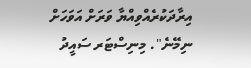އިރާދަކުރެއްވިއްޔާ ވަރަށް އަވަހަށް ނިމޭނެ". މިނިސްޓަރ ސައީދު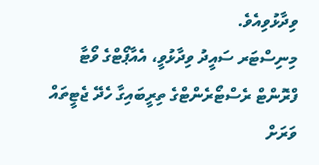ވިދާޅުވިއެވެ.
މިނިސްޓަރ ސައީދު ވިދާޅުވީ، އެއާޕޯޓްގެ ވޯޓާ ފްރޮންޓް ރެސްޓޯރެންޓްގެ ތިރީބައިގާ ހެދޭ ޖެޓީތައް ވަރަށް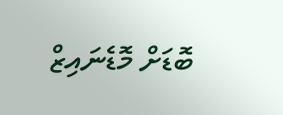ބޮޑަށް މޮޑެނައިޒް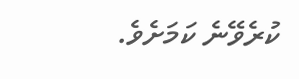ކުރެވޭނެ ކަމަށެވެ.